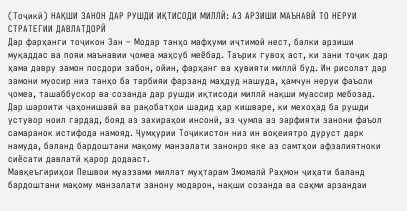(Тоҷикӣ) НАҚШИ ЗАНОН ДАР РУШДИ ИҚТИСОДИ МИЛЛӢ: АЗ АРЗИШИ МАЪНАВӢ ТО НЕРУИ СТРАТЕГИИ ДАВЛАТДОРӢ
Дар фарҳанги тоҷикон Зан – Модар танҳо мафҳуми иҷтимоӣ нест, балки арзиши муқаддас ва пояи маънавии ҷомеа маҳсуб меёбад. Таърих гувоҳ аст, ки зани тоҷик дар ҳама давру замон посдори забон, ойин, фарҳанг ва ҳувияти миллӣ буд. Ин рисолат дар замони муосир низ танҳо ба тарбияи фарзанд маҳдуд нашуда, ҳамчун неруи фаъоли ҷомеа, ташаббускор ва созанда дар рушди иқтисоди миллӣ нақши муассир мебозад.
Дар шароити ҷаҳонишавӣ ва рақобатҳои шадид ҳар кишваре, ки мехоҳад ба рушди устувор ноил гардад, бояд аз захираҳои инсонӣ, аз ҷумла аз зарфияти занони фаъол самаранок истифода намояд. Ҷумҳурии Тоҷикистон низ ин воқеиятро дуруст дарк намуда, баланд бардоштани мақому манзалати занонро яке аз самтҳои афзалиятноки сиёсати давлатӣ қарор додааст.
Мавқеъгириҳои Пешвои муаззами миллат муҳтарам Эмомалӣ Раҳмон ҷиҳати баланд бардоштани мақому манзалати занону модарон, нақши созанда ва саҳми арзандаи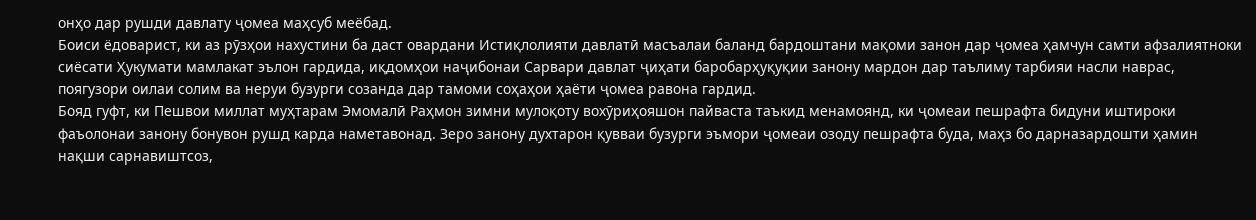онҳо дар рушди давлату ҷомеа маҳсуб меёбад.
Боиси ёдоварист, ки аз рӯзҳои нахустини ба даст овардани Истиқлолияти давлатӣ масъалаи баланд бардоштани мақоми занон дар ҷомеа ҳамчун самти афзалиятноки сиёсати Ҳукумати мамлакат эълон гардида, иқдомҳои наҷибонаи Сарвари давлат ҷиҳати баробарҳуқуқии занону мардон дар таълиму тарбияи насли наврас, поягузори оилаи солим ва неруи бузурги созанда дар тамоми соҳаҳои ҳаёти ҷомеа равона гардид.
Бояд гуфт, ки Пешвои миллат муҳтарам Эмомалӣ Раҳмон зимни мулоқоту вохӯриҳояшон пайваста таъкид менамоянд, ки ҷомеаи пешрафта бидуни иштироки фаъолонаи занону бонувон рушд карда наметавонад. Зеро занону духтарон қувваи бузурги эъмори ҷомеаи озоду пешрафта буда, маҳз бо дарназардошти ҳамин нақши сарнавиштсоз,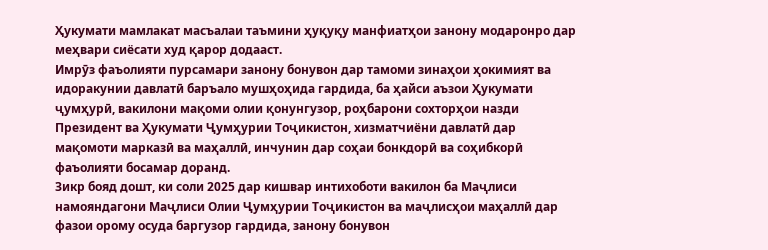Ҳукумати мамлакат масъалаи таъмини ҳуқуқу манфиатҳои занону модаронро дар меҳвари сиёсати худ қарор додааст.
Имрӯз фаъолияти пурсамари занону бонувон дар тамоми зинаҳои ҳокимият ва идоракунии давлатӣ баръало мушҳоҳида гардида, ба ҳайси аъзои Ҳукумати ҷумҳурӣ, вакилони мақоми олии қонунгузор, роҳбарони сохторҳои назди Президент ва Ҳукумати Ҷумҳурии Тоҷикистон, хизматчиёни давлатӣ дар мақомоти марказӣ ва маҳаллӣ, инчунин дар соҳаи бонкдорӣ ва соҳибкорӣ фаъолияти босамар доранд.
Зикр бояд дошт, ки соли 2025 дар кишвар интихоботи вакилон ба Маҷлиси намояндагони Маҷлиси Олии Ҷумҳурии Тоҷикистон ва маҷлисҳои маҳаллӣ дар фазои орому осуда баргузор гардида, занону бонувон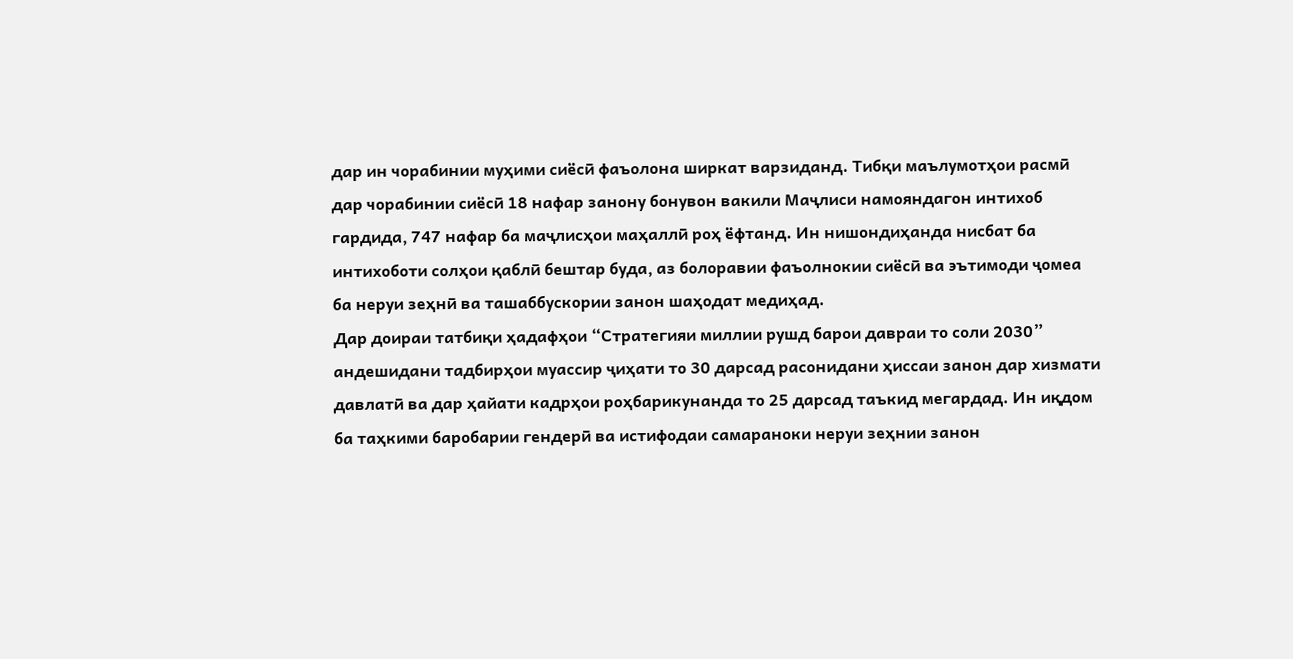дар ин чорабинии муҳими сиёсӣ фаъолона ширкат варзиданд. Тибқи маълумотҳои расмӣ дар чорабинии сиёсӣ 18 нафар занону бонувон вакили Маҷлиси намояндагон интихоб гардида, 747 нафар ба маҷлисҳои маҳаллӣ роҳ ёфтанд. Ин нишондиҳанда нисбат ба интихоботи солҳои қаблӣ бештар буда, аз болоравии фаъолнокии сиёсӣ ва эътимоди ҷомеа ба неруи зеҳнӣ ва ташаббускории занон шаҳодат медиҳад.
Дар доираи татбиқи ҳадафҳои “Стратегияи миллии рушд барои давраи то соли 2030” андешидани тадбирҳои муассир ҷиҳати то 30 дарсад расонидани ҳиссаи занон дар хизмати давлатӣ ва дар ҳайати кадрҳои роҳбарикунанда то 25 дарсад таъкид мегардад. Ин иқдом ба таҳкими баробарии гендерӣ ва истифодаи самараноки неруи зеҳнии занон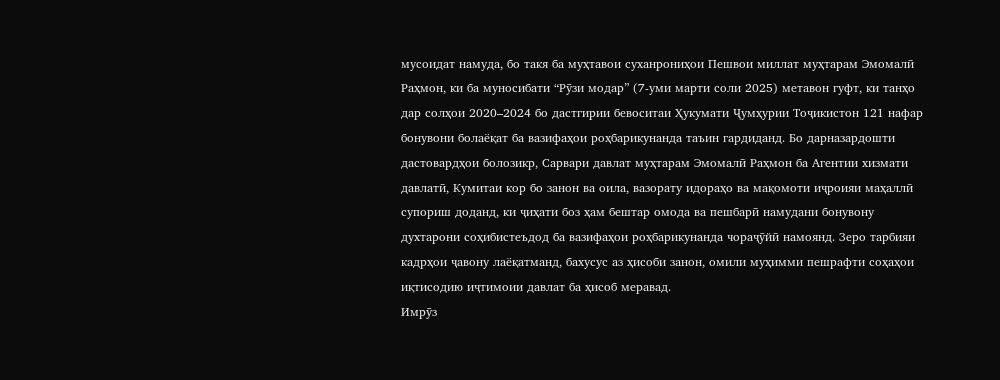мусоидат намуда, бо такя ба муҳтавои суханрониҳои Пешвои миллат муҳтарам Эмомалӣ Раҳмон, ки ба муносибати “Рӯзи модар” (7-уми марти соли 2025) метавон гуфт, ки танҳо дар солҳои 2020–2024 бо дастгирии бевоситаи Ҳукумати Ҷумҳурии Тоҷикистон 121 нафар бонувони болаёқат ба вазифаҳои роҳбарикунанда таъин гардиданд. Бо дарназардошти дастовардҳои болозикр, Сарвари давлат муҳтарам Эмомалӣ Раҳмон ба Агентии хизмати давлатӣ, Кумитаи кор бо занон ва оила, вазорату идораҳо ва мақомоти иҷроияи маҳаллӣ супориш доданд, ки ҷиҳати боз ҳам бештар омода ва пешбарӣ намудани бонувону духтарони соҳибистеъдод ба вазифаҳои роҳбарикунанда чораҷӯйӣ намоянд. Зеро тарбияи кадрҳои ҷавону лаёқатманд, бахусус аз ҳисоби занон, омили муҳимми пешрафти соҳаҳои иқтисодию иҷтимоии давлат ба ҳисоб меравад.
Имрӯз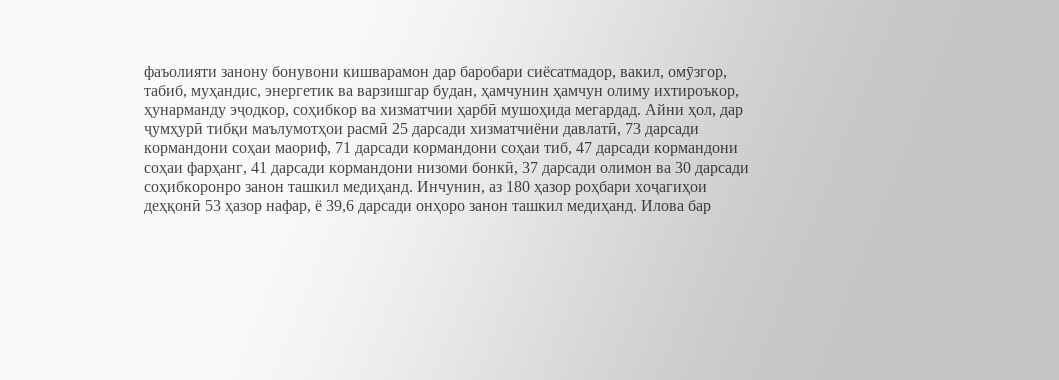фаъолияти занону бонувони кишварамон дар баробари сиёсатмадор, вакил, омӯзгор, табиб, муҳандис, энергетик ва варзишгар будан, ҳамчунин ҳамчун олиму ихтироъкор, ҳунарманду эҷодкор, соҳибкор ва хизматчии ҳарбӣ мушоҳида мегардад. Айни ҳол, дар ҷумҳурӣ тибқи маълумотҳои расмӣ 25 дарсади хизматчиёни давлатӣ, 73 дарсади кормандони соҳаи маориф, 71 дарсади кормандони соҳаи тиб, 47 дарсади кормандони соҳаи фарҳанг, 41 дарсади кормандони низоми бонкӣ, 37 дарсади олимон ва 30 дарсади соҳибкоронро занон ташкил медиҳанд. Инчунин, аз 180 ҳазор роҳбари хоҷагиҳои деҳқонӣ 53 ҳазор нафар, ё 39,6 дарсади онҳоро занон ташкил медиҳанд. Илова бар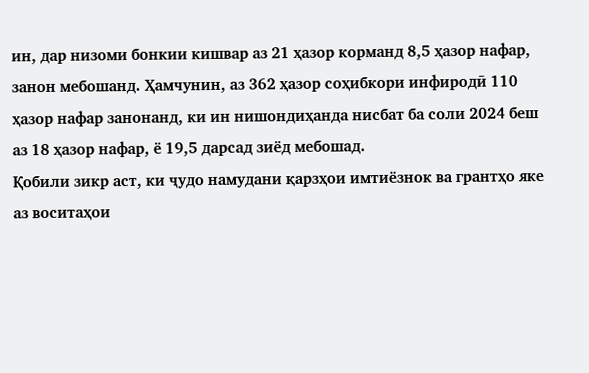ин, дар низоми бонкии кишвар аз 21 ҳазор корманд 8,5 ҳазор нафар, занон мебошанд. Ҳамчунин, аз 362 ҳазор соҳибкори инфиродӣ 110 ҳазор нафар занонанд, ки ин нишондиҳанда нисбат ба соли 2024 беш аз 18 ҳазор нафар, ё 19,5 дарсад зиёд мебошад.
Қобили зикр аст, ки ҷудо намудани қарзҳои имтиёзнок ва грантҳо яке аз воситаҳои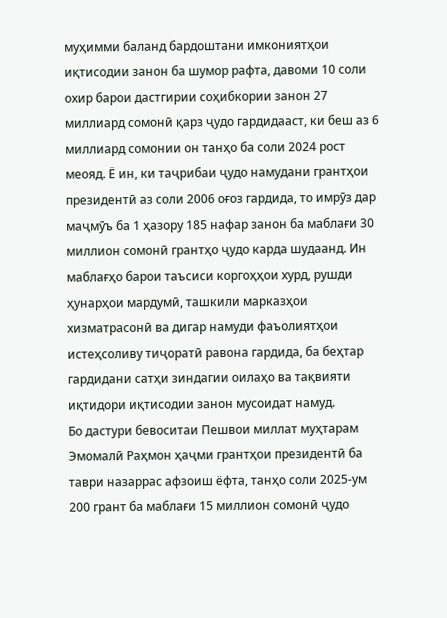муҳимми баланд бардоштани имкониятҳои иқтисодии занон ба шумор рафта, давоми 10 соли охир барои дастгирии соҳибкории занон 27 миллиард сомонӣ қарз ҷудо гардидааст, ки беш аз 6 миллиард сомонии он танҳо ба соли 2024 рост меояд. Ё ин, ки таҷрибаи ҷудо намудани грантҳои президентӣ аз соли 2006 оғоз гардида, то имрӯз дар маҷмӯъ ба 1 ҳазору 185 нафар занон ба маблағи 30 миллион сомонӣ грантҳо ҷудо карда шудаанд. Ин маблағҳо барои таъсиси коргоҳҳои хурд, рушди ҳунарҳои мардумӣ, ташкили марказҳои хизматрасонӣ ва дигар намуди фаъолиятҳои истеҳсоливу тиҷоратӣ равона гардида, ба беҳтар гардидани сатҳи зиндагии оилаҳо ва тақвияти иқтидори иқтисодии занон мусоидат намуд.
Бо дастури бевоситаи Пешвои миллат муҳтарам Эмомалӣ Раҳмон ҳаҷми грантҳои президентӣ ба таври назаррас афзоиш ёфта, танҳо соли 2025-ум 200 грант ба маблағи 15 миллион сомонӣ ҷудо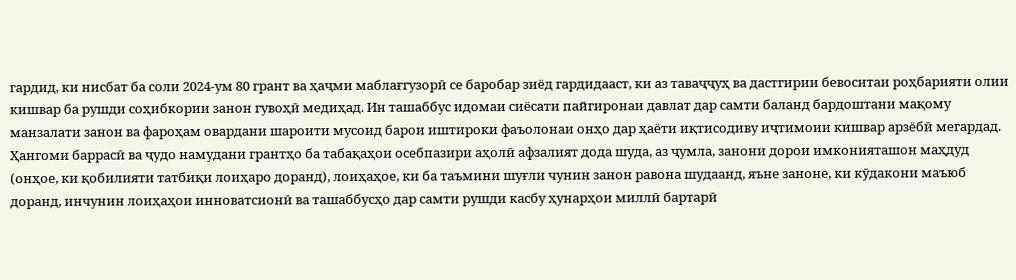гардид, ки нисбат ба соли 2024-ум 80 грант ва ҳаҷми маблағгузорӣ се баробар зиёд гардидааст, ки аз таваҷҷуҳ ва дастгирии бевоситаи роҳбарияти олии кишвар ба рушди соҳибкории занон гувоҳӣ медиҳад. Ин ташаббус идомаи сиёсати пайгиронаи давлат дар самти баланд бардоштани мақому манзалати занон ва фароҳам овардани шароити мусоид барои иштироки фаъолонаи онҳо дар ҳаёти иқтисодиву иҷтимоии кишвар арзёбӣ мегардад.
Ҳангоми баррасӣ ва ҷудо намудани грантҳо ба табақаҳои осебпазири аҳолӣ афзалият дода шуда, аз ҷумла, занони дорои имконияташон маҳдуд (онҳое, ки қобилияти татбиқи лоиҳаро доранд), лоиҳаҳое, ки ба таъмини шуғли чунин занон равона шудаанд, яъне заноне, ки кӯдакони маъюб доранд, инчунин лоиҳаҳои инноватсионӣ ва ташаббусҳо дар самти рушди касбу ҳунарҳои миллӣ бартарӣ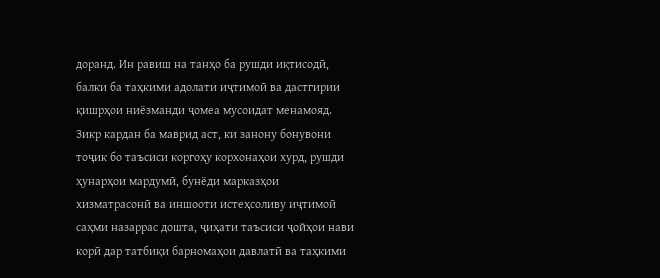доранд. Ин равиш на танҳо ба рушди иқтисодӣ, балки ба таҳкими адолати иҷтимоӣ ва дастгирии қишрҳои ниёзманди ҷомеа мусоидат менамояд.
Зикр кардан ба маврид аст, ки занону бонувони тоҷик бо таъсиси коргоҳу корхонаҳои хурд, рушди ҳунарҳои мардумӣ, бунёди марказҳои хизматрасонӣ ва иншооти истеҳсоливу иҷтимоӣ саҳми назаррас дошта, ҷиҳати таъсиси ҷойҳои нави корӣ дар татбиқи барномаҳои давлатӣ ва таҳкими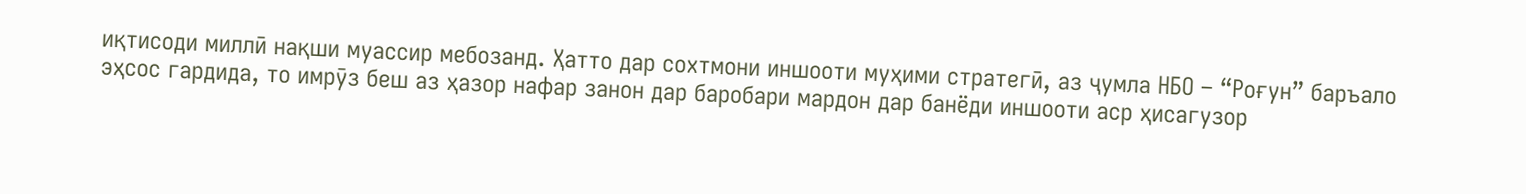иқтисоди миллӣ нақши муассир мебозанд. Ҳатто дар сохтмони иншооти муҳими стратегӣ, аз ҷумла НБО – “Роғун” баръало эҳсос гардида, то имрӯз беш аз ҳазор нафар занон дар баробари мардон дар банёди иншооти аср ҳисагузор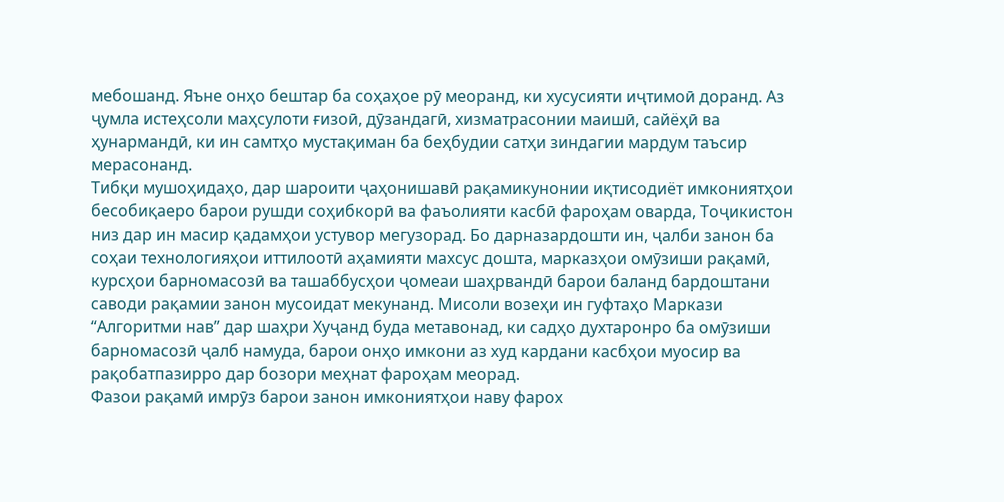мебошанд. Яъне онҳо бештар ба соҳаҳое рӯ меоранд, ки хусусияти иҷтимоӣ доранд. Аз ҷумла истеҳсоли маҳсулоти ғизоӣ, дӯзандагӣ, хизматрасонии маишӣ, сайёҳӣ ва ҳунармандӣ, ки ин самтҳо мустақиман ба беҳбудии сатҳи зиндагии мардум таъсир мерасонанд.
Тибқи мушоҳидаҳо, дар шароити ҷаҳонишавӣ рақамикунонии иқтисодиёт имкониятҳои бесобиқаеро барои рушди соҳибкорӣ ва фаъолияти касбӣ фароҳам оварда, Тоҷикистон низ дар ин масир қадамҳои устувор мегузорад. Бо дарназардошти ин, ҷалби занон ба соҳаи технологияҳои иттилоотӣ аҳамияти махсус дошта, марказҳои омӯзиши рақамӣ, курсҳои барномасозӣ ва ташаббусҳои ҷомеаи шаҳрвандӣ барои баланд бардоштани саводи рақамии занон мусоидат мекунанд. Мисоли возеҳи ин гуфтаҳо Маркази “Алгоритми нав” дар шаҳри Хуҷанд буда метавонад, ки садҳо духтаронро ба омӯзиши барномасозӣ ҷалб намуда, барои онҳо имкони аз худ кардани касбҳои муосир ва рақобатпазирро дар бозори меҳнат фароҳам меорад.
Фазои рақамӣ имрӯз барои занон имкониятҳои наву фарох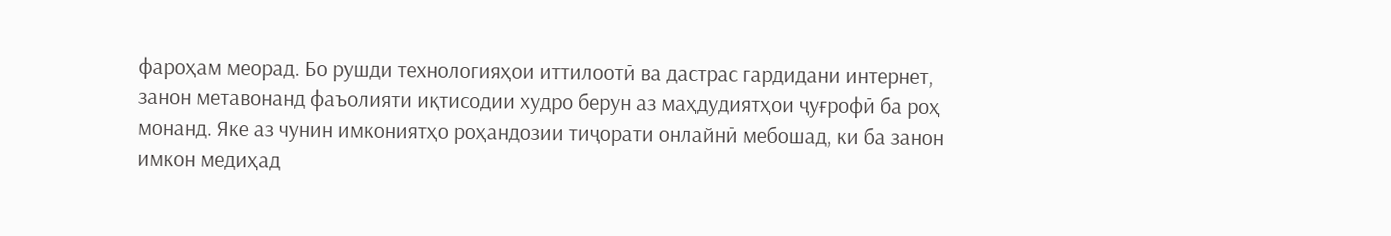фароҳам меорад. Бо рушди технологияҳои иттилоотӣ ва дастрас гардидани интернет, занон метавонанд фаъолияти иқтисодии худро берун аз маҳдудиятҳои ҷуғрофӣ ба роҳ монанд. Яке аз чунин имкониятҳо роҳандозии тиҷорати онлайнӣ мебошад, ки ба занон имкон медиҳад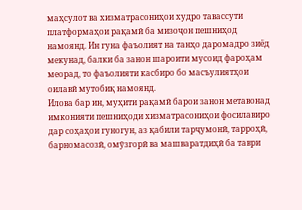маҳсулот ва хизматрасониҳои худро тавассути платформаҳои рақамӣ ба мизоҷон пешниҳод намоянд. Ин гуна фаъолият на танҳо даромадро зиёд мекунад, балки ба занон шароити мусоид фароҳам меорад, то фаъолияти касбиро бо масъулиятҳои оилавӣ мутобиқ намоянд.
Илова бар ин, муҳити рақамӣ барои занон метавонад имконияти пешниҳоди хизматрасониҳои фосилавиро дар соҳаҳои гуногун, аз қабили тарҷумонӣ, тарроҳӣ, барномасозӣ, омӯзгорӣ ва машваратдиҳӣ ба таври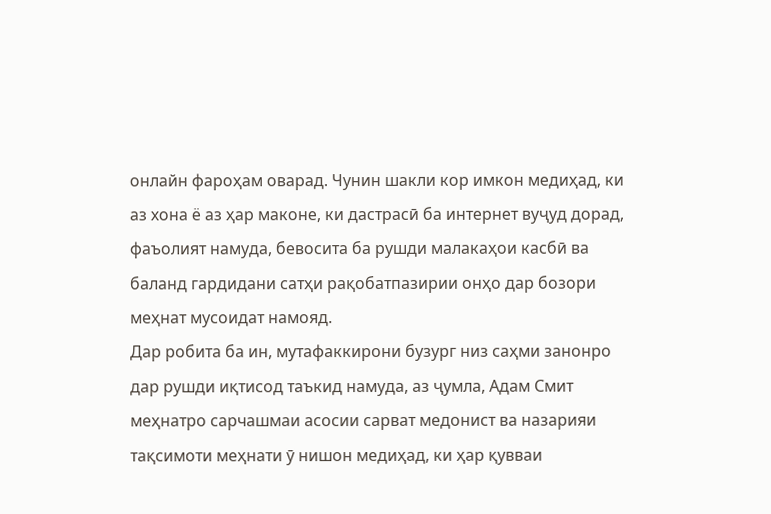онлайн фароҳам оварад. Чунин шакли кор имкон медиҳад, ки аз хона ё аз ҳар маконе, ки дастрасӣ ба интернет вуҷуд дорад, фаъолият намуда, бевосита ба рушди малакаҳои касбӣ ва баланд гардидани сатҳи рақобатпазирии онҳо дар бозори меҳнат мусоидат намояд.
Дар робита ба ин, мутафаккирони бузург низ саҳми занонро дар рушди иқтисод таъкид намуда, аз ҷумла, Адам Смит меҳнатро сарчашмаи асосии сарват медонист ва назарияи тақсимоти меҳнати ӯ нишон медиҳад, ки ҳар қувваи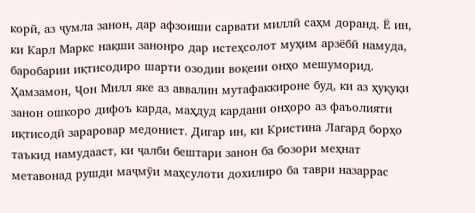корӣ, аз ҷумла занон, дар афзоиши сарвати миллӣ саҳм доранд. Ё ин, ки Карл Маркс нақши занонро дар истеҳсолот муҳим арзёбӣ намуда, баробарии иқтисодиро шарти озодии воқеии онҳо мешуморид. Ҳамзамон, Ҷон Милл яке аз аввалин мутафаккироне буд, ки аз ҳуқуқи занон ошкоро дифоъ карда, маҳдуд кардани онҳоро аз фаъолияти иқтисодӣ зараровар медонист. Дигар ин, ки Кристина Лагард борҳо таъкид намудааст, ки ҷалби бештари занон ба бозори меҳнат метавонад рушди маҷмӯи маҳсулоти дохилиро ба таври назаррас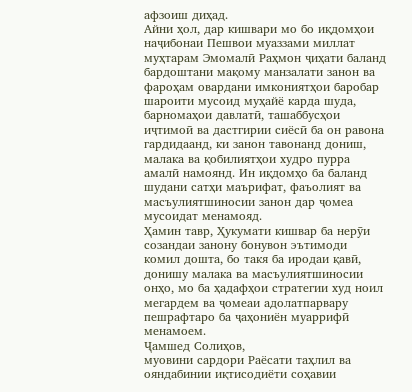афзоиш диҳад.
Айни ҳол, дар кишвари мо бо иқдомҳои наҷибонаи Пешвои муаззами миллат муҳтарам Эмомалӣ Раҳмон ҷиҳати баланд бардоштани мақому манзалати занон ва фароҳам овардани имкониятҳои баробар шароити мусоид муҳайё карда шуда, барномаҳои давлатӣ, ташаббусҳои иҷтимоӣ ва дастгирии сиёсӣ ба он равона гардидаанд, ки занон тавонанд дониш, малака ва қобилиятҳои худро пурра амалӣ намоянд. Ин иқдомҳо ба баланд шудани сатҳи маърифат, фаъолият ва масъулиятшиносии занон дар ҷомеа мусоидат менамояд.
Ҳамин тавр, Ҳукумати кишвар ба нерӯи созандаи занону бонувон эътимоди комил дошта, бо такя ба иродаи қавӣ, донишу малака ва масъулиятшиносии онҳо, мо ба ҳадафҳои стратегии худ ноил мегардем ва ҷомеаи адолатпарвару пешрафтаро ба ҷаҳониён муаррифӣ менамоем.
Ҷамшед Солиҳов,
муовини сардори Раёсати таҳлил ва
ояндабинии иқтисодиёти соҳавии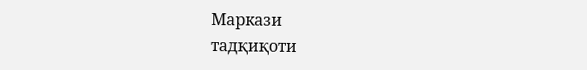Маркази
тадқиқоти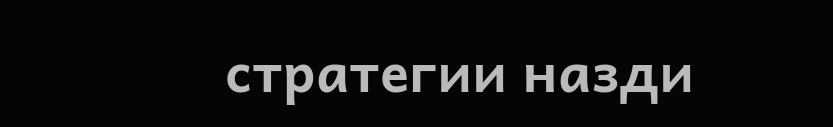стратегии назди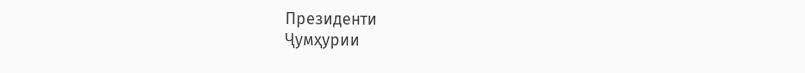Президенти
Ҷумҳурии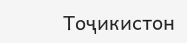Тоҷикистон